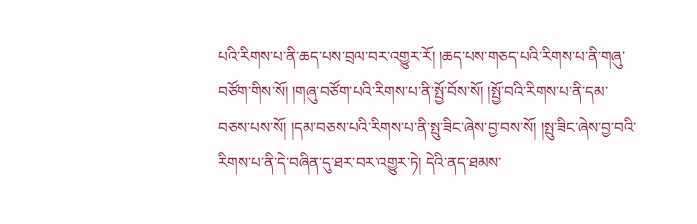པའི་རིགས་པ་ནི་ཆད་པས་བྲལ་བར་འགྱུར་རོ། །ཆད་པས་གཅད་པའི་རིགས་པ་ནི་གཞུ་བཙོག་གིས་སོ། །གཞུ་བཙོག་པའི་རིགས་པ་ནི་སྤྱོ་བོས་སོ། །སྤྱོ་བའི་རིགས་པ་ནི་དམ་བཅས་པས་སོ། །དམ་བཅས་པའི་རིགས་པ་ནི་སྤུ་ཟིང་ཞེས་བྱ་བས་སོ། །སྤུ་ཟིང་ཞེས་བྱ་བའི་རིགས་པ་ནི་དེ་བཞིན་དུ་ཐར་བར་འགྱུར་ཏེ། དེའི་ནད་ཐམས་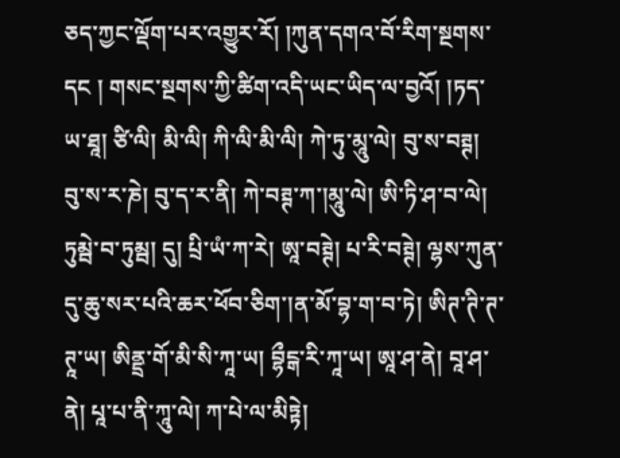ཅད་ཀྱང་ལྡོག་པར་འགྱུར་རོ། །ཀུན་དགའ་བོ་རིག་སྔགས་དང ། གསང་སྔགས་ཀྱི་ཚིག་འདི་ཡང་ཡིད་ལ་བྱའོ། །ཏད་ཡ་ཐཱ། ཙི་ལི། མི་ལི། ཀི་ལི་མི་ལི། ཀེ་ཏུ་མཱུ་ལེ། བུ་ས་བཊྚ། བུ་ས་ར་ཎེ། བུ་ད་ར་ནི། ཀེ་བཊྚ་ཀ་།མཱུ་ལེ། ཨི་ཏི་ཤ་བ་ལེ། ཏུམྦེ་བ་ཏུམྦ། དུ། པྲི་ཡཾ་ཀ་རེ། ཨཱ་བཊྚེ། པ་རི་བཊྚེ། ལྷས་ཀུན་དུ་ཆུ་སར་པའི་ཆར་ཕོབ་ཅིག་།ན་མོ་བྷ་ག་བ་ཏེ། ཨིཊ་ཊི་ཊ་ཊཱ་ཡ། ཨིནྡྲ་གོ་མི་སི་ཀཱ་ཡ། བྷྀངྒ་རི་ཀཱ་ཡ། ཨཱ་ཤ་ནེ། བཱ་ཤ་ནེ། པཱ་པ་ནི་ཀཱུ་ལེ། ཀ་པེ་ལ་མིཏྟེ།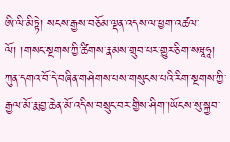ཨི་ལི་མིཏྟེ། སངས་རྒྱས་བཅོམ་ལྡན་འདས་ལ་ཕྱག་འཚལ་ལོ། །གསང་སྔགས་ཀྱི་ཚིགས་རྣམས་གྲུབ་པར་གྱུར་ཅིག་སཝཱཧཱ། ཀུན་དགའ་བོ་དེ་བཞིན་གཤེགས་པས་གསུངས་པའི་རིག་སྔགས་ཀྱི་རྒྱལ་མོ་རྨ་བྱ་ཆེན་མོ་འདིས་བསྲུང་བར་གྱིས་ཤིག་།ཡོངས་སུ་སྐྱབ་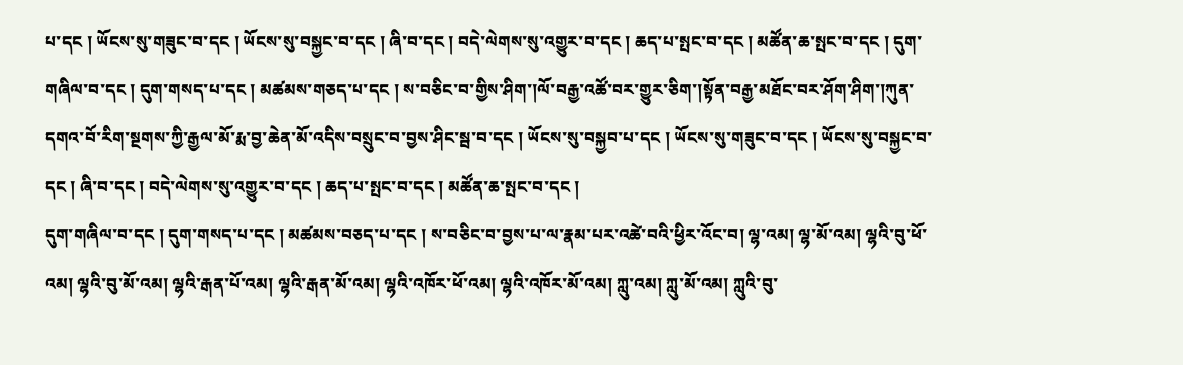པ་དང ། ཡོངས་སུ་གཟུང་བ་དང ། ཡོངས་སུ་བསྐྱང་བ་དང ། ཞི་བ་དང ། བདེ་ལེགས་སུ་འགྱུར་བ་དང ། ཆད་པ་སྤང་བ་དང ། མཚོན་ཆ་སྤང་བ་དང ། དུག་གཞིལ་བ་དང ། དུག་གསད་པ་དང ། མཚམས་གཅད་པ་དང ། ས་བཅིང་བ་གྱིས་ཤིག་།ལོ་བརྒྱ་འཚོ་བར་གྱུར་ཅིག་།སྟོན་བརྒྱ་མཐོང་བར་ཤོག་ཤིག་།ཀུན་དགའ་བོ་རིག་སྔགས་ཀྱི་རྒྱལ་མོ་རྨ་བྱ་ཆེན་མོ་འདིས་བསྲུང་བ་བྱས་ཤིང་སྦ་བ་དང ། ཡོངས་སུ་བསྐྱབ་པ་དང ། ཡོངས་སུ་གཟུང་བ་དང ། ཡོངས་སུ་བསྐྱང་བ་དང ། ཞི་བ་དང ། བདེ་ལེགས་སུ་འགྱུར་བ་དང ། ཆད་པ་སྤང་བ་དང ། མཚོན་ཆ་སྤང་བ་དང །
དུག་གཞིལ་བ་དང ། དུག་གསད་པ་དང ། མཚམས་བཅད་པ་དང ། ས་བཅིང་བ་བྱས་པ་ལ་རྣམ་པར་འཚེ་བའི་ཕྱིར་འོང་བ། ལྷ་འམ། ལྷ་མོ་འམ། ལྷའི་བུ་ཕོ་འམ། ལྷའི་བུ་མོ་འམ། ལྷའི་རྒན་པོ་འམ། ལྷའི་རྒན་མོ་འམ། ལྷའི་འཁོར་ཕོ་འམ། ལྷའི་འཁོར་མོ་འམ། ཀླུ་འམ། ཀླུ་མོ་འམ། ཀླུའི་བུ་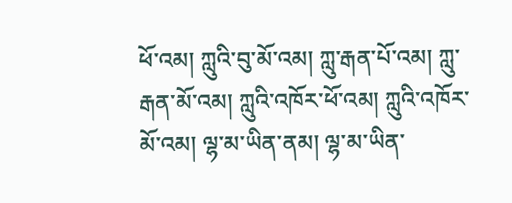ཕོ་འམ། ཀླུའི་བུ་མོ་འམ། ཀླུ་རྒན་པོ་འམ། ཀླུ་རྒན་མོ་འམ། ཀླུའི་འཁོར་ཕོ་འམ། ཀླུའི་འཁོར་མོ་འམ། ལྷ་མ་ཡིན་ནམ། ལྷ་མ་ཡིན་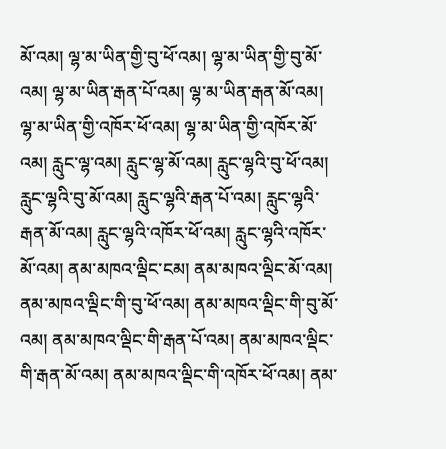མོ་འམ། ལྷ་མ་ཡིན་གྱི་བུ་ཕོ་འམ། ལྷ་མ་ཡིན་གྱི་བུ་མོ་འམ། ལྷ་མ་ཡིན་རྒན་པོ་འམ། ལྷ་མ་ཡིན་རྒན་མོ་འམ། ལྷ་མ་ཡིན་གྱི་འཁོར་ཕོ་འམ། ལྷ་མ་ཡིན་གྱི་འཁོར་མོ་འམ། རླུང་ལྷ་འམ། རླུང་ལྷ་མོ་འམ། རླུང་ལྷའི་བུ་ཕོ་འམ། རླུང་ལྷའི་བུ་མོ་འམ། རླུང་ལྷའི་རྒན་པོ་འམ། རླུང་ལྷའི་རྒན་མོ་འམ། རླུང་ལྷའི་འཁོར་ཕོ་འམ། རླུང་ལྷའི་འཁོར་མོ་འམ། ནམ་མཁའ་ལྡིང་ངམ། ནམ་མཁའ་ལྡིང་མོ་འམ། ནམ་མཁའ་ལྡིང་གི་བུ་ཕོ་འམ། ནམ་མཁའ་ལྡིང་གི་བུ་མོ་འམ། ནམ་མཁའ་ལྡིང་གི་རྒན་པོ་འམ། ནམ་མཁའ་ལྡིང་གི་རྒན་མོ་འམ། ནམ་མཁའ་ལྡིང་གི་འཁོར་ཕོ་འམ། ནམ་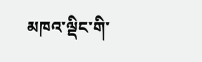མཁའ་ལྡིང་གི་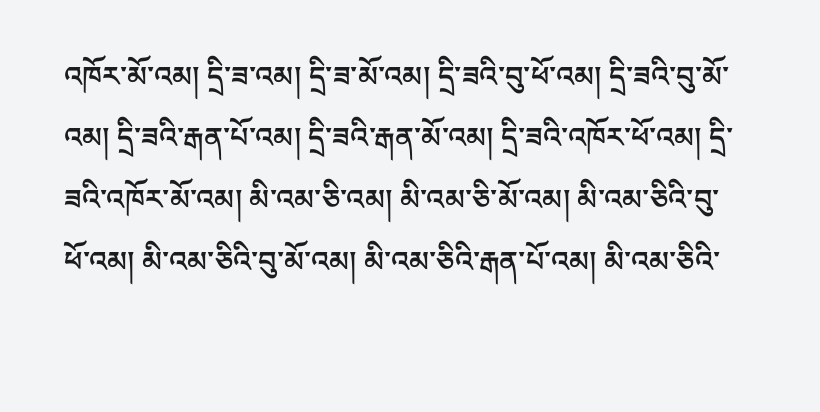འཁོར་མོ་འམ། དྲི་ཟ་འམ། དྲི་ཟ་མོ་འམ། དྲི་ཟའི་བུ་ཕོ་འམ། དྲི་ཟའི་བུ་མོ་འམ། དྲི་ཟའི་རྒན་པོ་འམ། དྲི་ཟའི་རྒན་མོ་འམ། དྲི་ཟའི་འཁོར་ཕོ་འམ། དྲི་ཟའི་འཁོར་མོ་འམ། མི་འམ་ཅི་འམ། མི་འམ་ཅི་མོ་འམ། མི་འམ་ཅིའི་བུ་ཕོ་འམ། མི་འམ་ཅིའི་བུ་མོ་འམ། མི་འམ་ཅིའི་རྒན་པོ་འམ། མི་འམ་ཅིའི་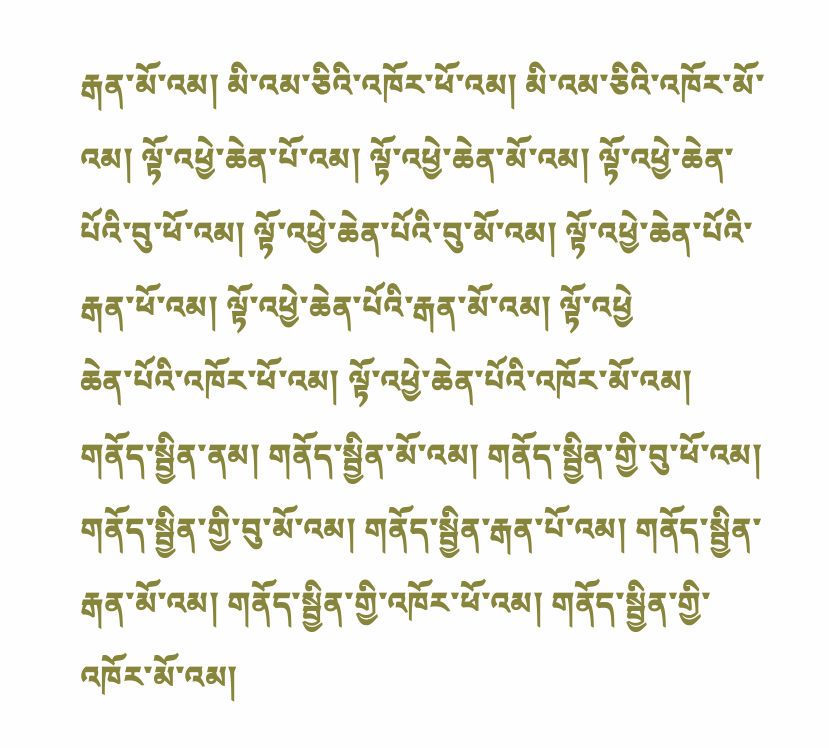རྒན་མོ་འམ། མི་འམ་ཅིའི་འཁོར་ཕོ་འམ། མི་འམ་ཅིའི་འཁོར་མོ་འམ། ལྟོ་འཕྱེ་ཆེན་པོ་འམ། ལྟོ་འཕྱེ་ཆེན་མོ་འམ། ལྟོ་འཕྱེ་ཆེན་པོའི་བུ་ཕོ་འམ། ལྟོ་འཕྱེ་ཆེན་པོའི་བུ་མོ་འམ། ལྟོ་འཕྱེ་ཆེན་པོའི་རྒན་ཕོ་འམ། ལྟོ་འཕྱེ་ཆེན་པོའི་རྒན་མོ་འམ། ལྟོ་འཕྱེ
ཆེན་པོའི་འཁོར་ཕོ་འམ། ལྟོ་འཕྱེ་ཆེན་པོའི་འཁོར་མོ་འམ། གནོད་སྦྱིན་ནམ། གནོད་སྦྱིན་མོ་འམ། གནོད་སྦྱིན་གྱི་བུ་ཕོ་འམ། གནོད་སྦྱིན་གྱི་བུ་མོ་འམ། གནོད་སྦྱིན་རྒན་པོ་འམ། གནོད་སྦྱིན་རྒན་མོ་འམ། གནོད་སྦྱིན་གྱི་འཁོར་ཕོ་འམ། གནོད་སྦྱིན་གྱི་འཁོར་མོ་འམ།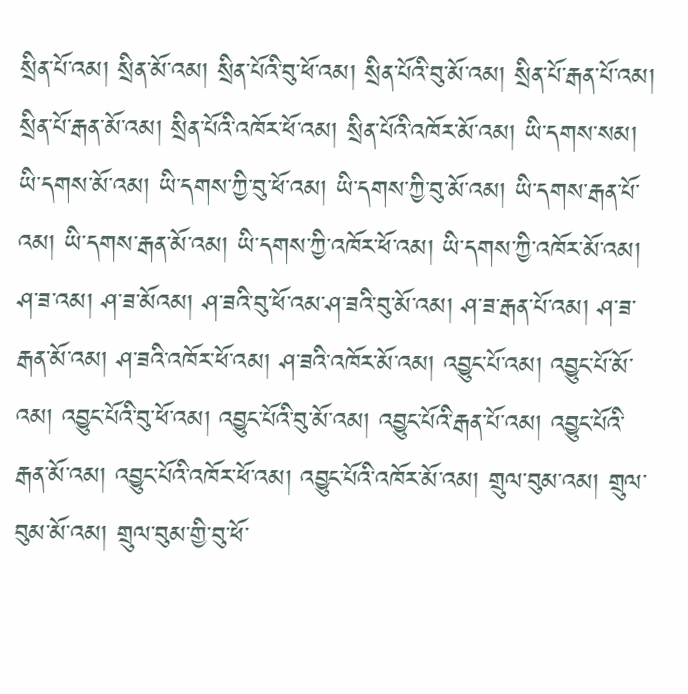སྲིན་པོ་འམ། སྲིན་མོ་འམ། སྲིན་པོའི་བུ་ཕོ་འམ། སྲིན་པོའི་བུ་མོ་འམ། སྲིན་པོ་རྒན་པོ་འམ། སྲིན་པོ་རྒན་མོ་འམ། སྲིན་པོའི་འཁོར་ཕོ་འམ། སྲིན་པོའི་འཁོར་མོ་འམ། ཡི་དགས་སམ། ཡི་དགས་མོ་འམ། ཡི་དགས་ཀྱི་བུ་ཕོ་འམ། ཡི་དགས་ཀྱི་བུ་མོ་འམ། ཡི་དགས་རྒན་པོ་འམ། ཡི་དགས་རྒན་མོ་འམ། ཡི་དགས་ཀྱི་འཁོར་ཕོ་འམ། ཡི་དགས་ཀྱི་འཁོར་མོ་འམ། ཤ་ཟ་འམ། ཤ་ཟ་མོའམ། ཤ་ཟའི་བུ་ཕོ་འམ་ཤ་ཟའི་བུ་མོ་འམ། ཤ་ཟ་རྒན་པོ་འམ། ཤ་ཟ་རྒན་མོ་འམ། ཤ་ཟའི་འཁོར་ཕོ་འམ། ཤ་ཟའི་འཁོར་མོ་འམ། འབྱུང་པོ་འམ། འབྱུང་པོ་མོ་འམ། འབྱུང་པོའི་བུ་ཕོ་འམ། འབྱུང་པོའི་བུ་མོ་འམ། འབྱུང་པོའི་རྒན་པོ་འམ། འབྱུང་པོའི་རྒན་མོ་འམ། འབྱུང་པོའི་འཁོར་ཕོ་འམ། འབྱུང་པོའི་འཁོར་མོ་འམ། གྲུལ་བུམ་འམ། གྲུལ་བུམ་མོ་འམ། གྲུལ་བུམ་གྱི་བུ་ཕོ་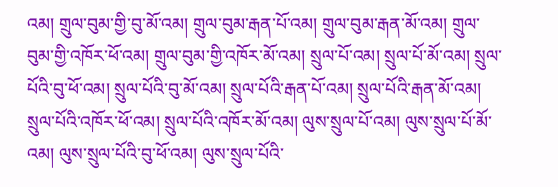འམ། གྲུལ་བུམ་གྱི་བུ་མོ་འམ། གྲུལ་བུམ་རྒན་པོ་འམ། གྲུལ་བུམ་རྒན་མོ་འམ། གྲུལ་བུམ་གྱི་འཁོར་ཕོ་འམ། གྲུལ་བུམ་གྱི་འཁོར་མོ་འམ། སྲུལ་པོ་འམ། སྲུལ་པོ་མོ་འམ། སྲུལ་པོའི་བུ་ཕོ་འམ། སྲུལ་པོའི་བུ་མོ་འམ། སྲུལ་པོའི་རྒན་པོ་འམ། སྲུལ་པོའི་རྒན་མོ་འམ། སྲུལ་པོའི་འཁོར་ཕོ་འམ། སྲུལ་པོའི་འཁོར་མོ་འམ། ལུས་སྲུལ་པོ་འམ། ལུས་སྲུལ་པོ་མོ་འམ། ལུས་སྲུལ་པོའི་བུ་ཕོ་འམ། ལུས་སྲུལ་པོའི་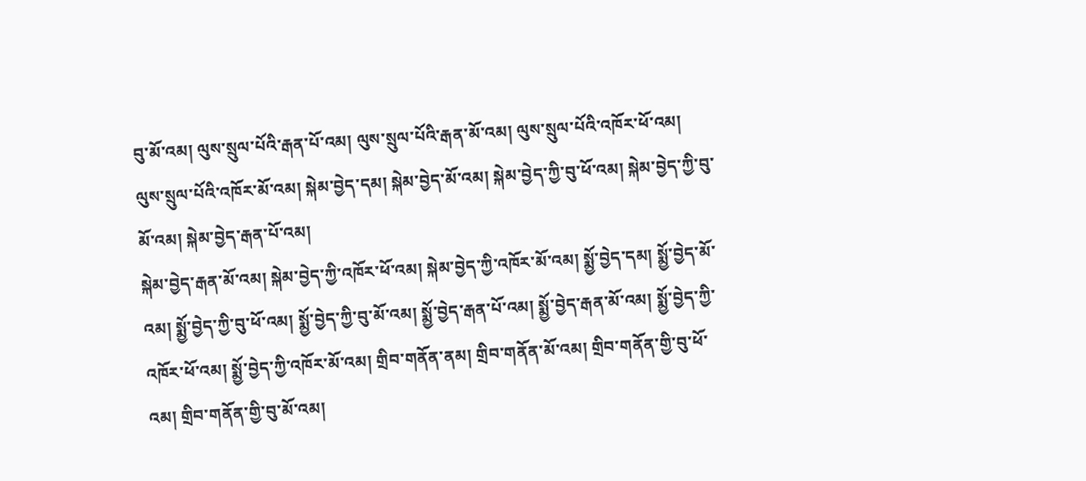བུ་མོ་འམ། ལུས་སྲུལ་པོའི་རྒན་པོ་འམ། ལུས་སྲུལ་པོའི་རྒན་མོ་འམ། ལུས་སྲུལ་པོའི་འཁོར་ཕོ་འམ། ལུས་སྲུལ་པོའི་འཁོར་མོ་འམ། སྐེམ་བྱེད་དམ། སྐེམ་བྱེད་མོ་འམ། སྐེམ་བྱེད་ཀྱི་བུ་ཕོ་འམ། སྐེམ་བྱེད་ཀྱི་བུ་མོ་འམ། སྐེམ་བྱེད་རྒན་པོ་འམ།
སྐེམ་བྱེད་རྒན་མོ་འམ། སྐེམ་བྱེད་ཀྱི་འཁོར་ཕོ་འམ། སྐེམ་བྱེད་ཀྱི་འཁོར་མོ་འམ། སྨྱོ་བྱེད་དམ། སྨྱོ་བྱེད་མོ་འམ། སྨྱོ་བྱེད་ཀྱི་བུ་ཕོ་འམ། སྨྱོ་བྱེད་ཀྱི་བུ་མོ་འམ། སྨྱོ་བྱེད་རྒན་པོ་འམ། སྨྱོ་བྱེད་རྒན་མོ་འམ། སྨྱོ་བྱེད་ཀྱི་འཁོར་ཕོ་འམ། སྨྱོ་བྱེད་ཀྱི་འཁོར་མོ་འམ། གྲིབ་གནོན་ནམ། གྲིབ་གནོན་མོ་འམ། གྲིབ་གནོན་གྱི་བུ་ཕོ་འམ། གྲིབ་གནོན་གྱི་བུ་མོ་འམ།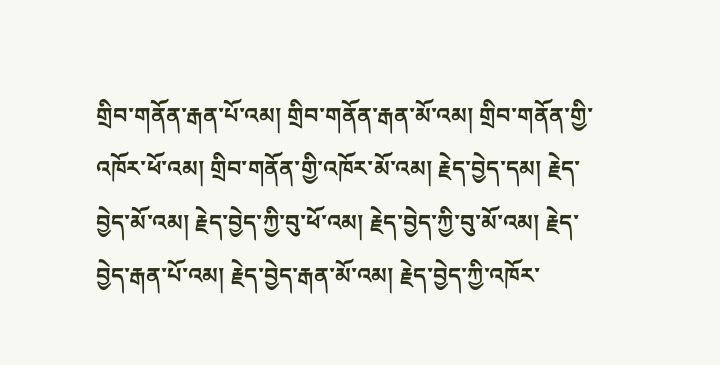གྲིབ་གནོན་རྒན་པོ་འམ། གྲིབ་གནོན་རྒན་མོ་འམ། གྲིབ་གནོན་གྱི་འཁོར་ཕོ་འམ། གྲིབ་གནོན་གྱི་འཁོར་མོ་འམ། རྗེད་བྱེད་དམ། རྗེད་བྱེད་མོ་འམ། རྗེད་བྱེད་ཀྱི་བུ་ཕོ་འམ། རྗེད་བྱེད་ཀྱི་བུ་མོ་འམ། རྗེད་བྱེད་རྒན་པོ་འམ། རྗེད་བྱེད་རྒན་མོ་འམ། རྗེད་བྱེད་ཀྱི་འཁོར་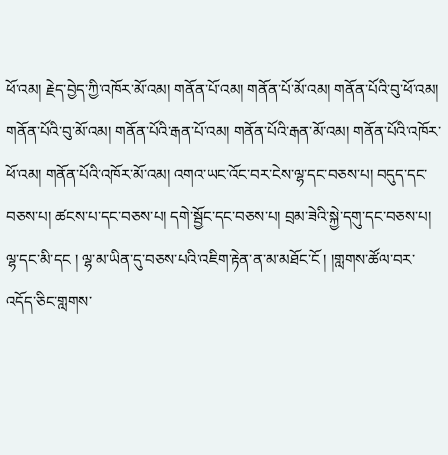ཕོ་འམ། རྗེད་བྱེད་ཀྱི་འཁོར་མོ་འམ། གནོན་པོ་འམ། གནོན་པོ་མོ་འམ། གནོན་པོའི་བུ་ཕོ་འམ། གནོན་པོའི་བུ་མོ་འམ། གནོན་པོའི་རྒན་པོ་འམ། གནོན་པོའི་རྒན་མོ་འམ། གནོན་པོའི་འཁོར་ཕོ་འམ། གནོན་པོའི་འཁོར་མོ་འམ། འགའ་ཡང་འོང་བར་ངེས་ལྷ་དང་བཅས་པ། བདུད་དང་བཅས་པ། ཚངས་པ་དང་བཅས་པ། དགེ་སྦྱོང་དང་བཅས་པ། བྲམ་ཟེའི་སྐྱེ་དགུ་དང་བཅས་པ། ལྷ་དང་མི་དང ། ལྷ་མ་ཡིན་དུ་བཅས་པའི་འཇིག་རྟེན་ན་མ་མཐོང་ངོ ། །གླགས་ཚོལ་བར་འདོད་ཅིང་གླགས་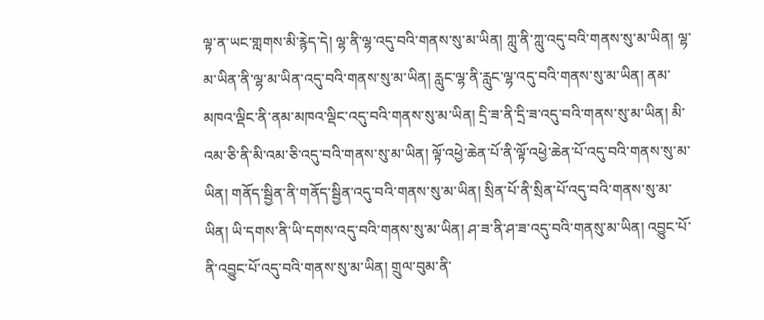ལྟ་ན་ཡང་གླགས་མི་རྙེད་དེ། ལྷ་ནི་ལྷ་འདུ་བའི་གནས་སུ་མ་ཡིན། ཀླུ་ནི་ཀླུ་འདུ་བའི་གནས་སུ་མ་ཡིན། ལྷ་མ་ཡིན་ནི་ལྷ་མ་ཡིན་འདུ་བའི་གནས་སུ་མ་ཡིན། རླུང་ལྷ་ནི་རླུང་ལྷ་འདུ་བའི་གནས་སུ་མ་ཡིན། ནམ་མཁའ་ལྡིང་ནི་ནམ་མཁའ་ལྡིང་འདུ་བའི་གནས་སུ་མ་ཡིན། དྲི་ཟ་ནི་དྲི་ཟ་འདུ་བའི་གནས་སུ་མ་ཡིན། མི་འམ་ཅི་ནི་མི་འམ་ཅི་འདུ་བའི་གནས་སུ་མ་ཡིན། ལྟོ་འཕྱེ་ཆེན་པོ་ནི་ལྟོ་འཕྱེ་ཆེན་པོ་འདུ་བའི་གནས་སུ་མ་ཡིན། གནོད་སྦྱིན་ནི་གནོད་སྦྱིན་འདུ་བའི་གནས་སུ་མ་ཡིན། སྲིན་པོ་ནི་སྲིན་པོ་འདུ་བའི་གནས་སུ་མ་ཡིན། ཡི་དགས་ནི་ཡི་དགས་འདུ་བའི་གནས་སུ་མ་ཡིན། ཤ་ཟ་ནི་ཤ་ཟ་འདུ་བའི་གནསུ་མ་ཡིན། འབྱུང་པོ་ནི་འབྱུང་པོ་འདུ་བའི་གནས་སུ་མ་ཡིན། གྲུལ་བུམ་ནི་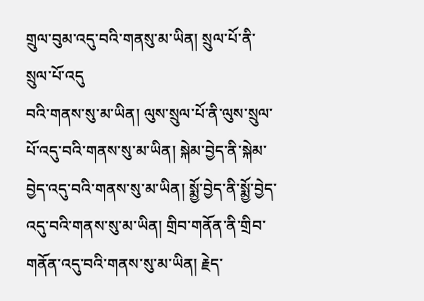གྲུལ་བུམ་འདུ་བའི་གནསུ་མ་ཡིན། སྲུལ་པོ་ནི་སྲུལ་པོ་འདུ
བའི་གནས་སུ་མ་ཡིན། ལུས་སྲུལ་པོ་ནི་ལུས་སྲུལ་པོ་འདུ་བའི་གནས་སུ་མ་ཡིན། སྐེམ་བྱེད་ནི་སྐེམ་བྱེད་འདུ་བའི་གནས་སུ་མ་ཡིན། སྨྱོ་བྱེད་ནི་སྨྱོ་བྱེད་འདུ་བའི་གནས་སུ་མ་ཡིན། གྲིབ་གནོན་ནི་གྲིབ་གནོན་འདུ་བའི་གནས་སུ་མ་ཡིན། རྗེད་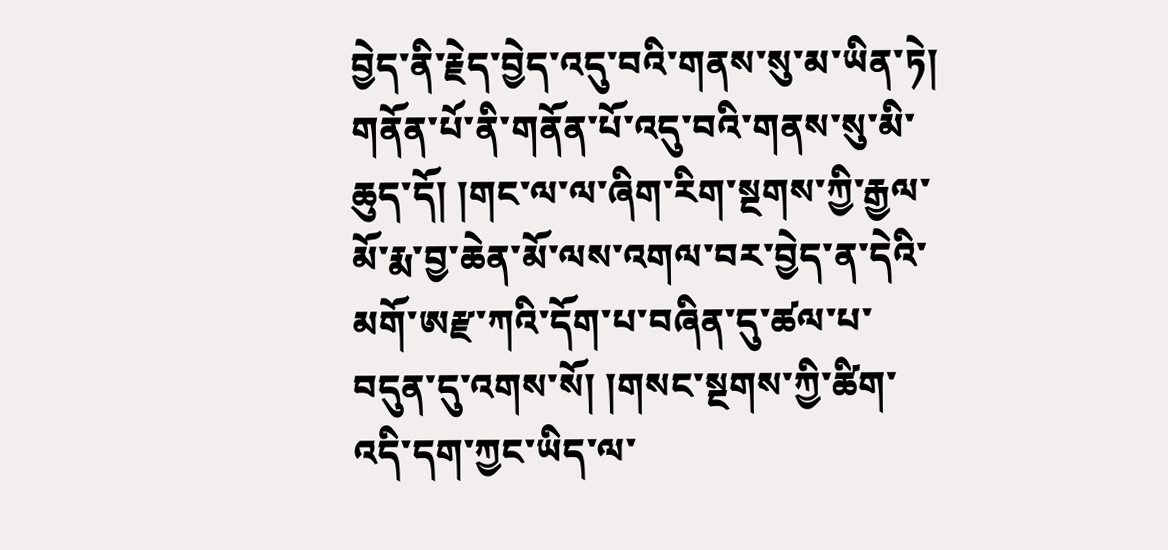བྱེད་ནི་རྗེད་བྱེད་འདུ་བའི་གནས་སུ་མ་ཡིན་ཏེ། གནོན་པོ་ནི་གནོན་པོ་འདུ་བའི་གནས་སུ་མི་ཆུད་དོ། །གང་ལ་ལ་ཞིག་རིག་སྔགས་ཀྱི་རྒྱལ་མོ་རྨ་བྱ་ཆེན་མོ་ལས་འགལ་བར་བྱེད་ན་དེའི་མགོ་ཨརྫ་ཀའི་དོག་པ་བཞིན་དུ་ཚལ་པ་བདུན་དུ་འགས་སོ། །གསང་སྔགས་ཀྱི་ཚིག་འདི་དག་ཀྱང་ཡིད་ལ་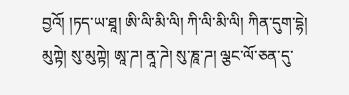བྱའོ། །ཏད་ཡ་ཐཱ། ཨི་ལི་མི་ལི། ཀི་ལི་མི་ལི། ཀིན་དུག་དྷེ། མུཀྟེ། སུ་མུཀྟེ། ཨཱ་ཌ། ནཱ་ཌེ། སུ་ཎཱ་ཌ། ལྕང་ལོ་ཅན་དུ་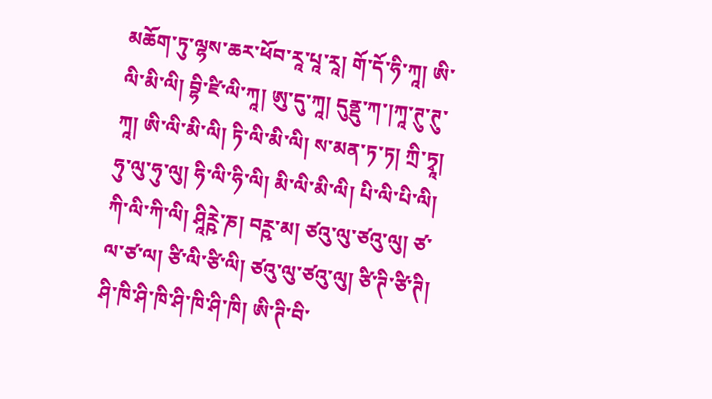མཆོག་ཏུ་ལྷས་ཆར་ཕོབ་རཱ་པཱ་རཱ། གོ་དོ་ཧི་ཀཱ། ཨི་ལི་མི་ལི། བྷི་ཛི་ལི་ཀཱ། ཨུ་དུ་ཀཱ། དུནྡུ་ཀ་།ཀཱ་ཊུ་ཊུ་ཀཱ། ཨི་ལི་མི་ལི། ཏི་ལི་མི་ལི། ས་མན་ཏ་ཏ། ཀྲི་ཏྭཱ། ཧུ་ལུ་ཧུ་ལུ། ཧི་ལི་ཧི་ལི། མི་ལི་མི་ལི། པི་ལི་པི་ལི། ཀི་ལི་ཀི་ལི། ཤཱིཪྵེ་ཎ། བཪྵ་མ། ཙའུ་ལུ་ཙའུ་ལུ། ཙ་ལ་ཙ་ལ། ཙི་ལི་ཙི་ལི། ཙའུ་ལུ་ཙའུ་ལུ། ཙི་ཊི་ཙི་ཊི། ཤི་ཁི་ཤི་ཁི་ཤི་ཁི་ཤི་ཁི། ཨི་ཊི་བི་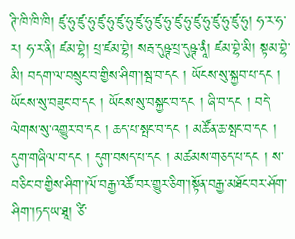ཊི་ཁི་ཁི་ཁི། ཛུ་ཧུ་ཛུ་ཧུ་ཛུ་ཧུ་ཛུ་ཧུ་ཛུ་ཧུ་ཛུ་ཧུ་ཛུ་ཧུ་ཛུ་ཧུ་ཛུ་ཧུ་ཛུ་ཧུ། ཧ་ར་ཧ་ར། ཧ་ར་ནི། ཛམ་བྷེ། པྲ་ཛམ་བྷེ། སརྦ་དུཥྚ་པྲ་དུཥྚ་ནཱཾ། ཛམ་བྷེ་མི། སྟམ་བྷེ་མི། བདག་ལ་བསྲུང་བ་གྱིས་ཤིག་།སྦ་བ་དང ། ཡོངས་སུ་སྐྱབ་པ་དང ། ཡོངས་སུ་བཟུང་བ་དང ། ཡོངས་སུ་བསྐྱང་བ་དང ། ཞི་བ་དང ། བདེ་ལེགས་སུ་འགྱུར་བ་དང ། ཆད་པ་སྤང་བ་དང ། མཚོན་ཆ་སྤང་བ་དང ། དུག་གཞིལ་བ་དང ། དུག་བསད་པ་དང ། མཚམས་གཅད་པ་དང ། ས་བཅིང་བ་གྱིས་ཤིག་།ལོ་བརྒྱ་འཚོ་བར་གྱུར་ཅིག་།སྟོན་བརྒྱ་མཐོང་བར་ཤོག་ཤིག་།ཏད་ཡ་ཐཱ། ཙི་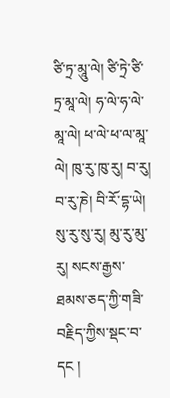ཙི་ཏྲ་མཱུ་ལེ། ཙི་ཏྲེ་ཙི་ཏྲ་མཱ་ལེ། ཧ་ལེ་ཧ་ལེ་མཱ་ལེ། ཕ་ལེ་ཕ་ལ་མཱ་ལེ། ཁུ་རུ་ཁུ་རུ། བ་རུ། བ་རུ་ཎེ། བི་རོ་དྷ་ཡེ། སུ་རུ་སུ་རུ། མུ་རུ་མུ་རུ། སངས་རྒྱས་ཐམས་ཅད་ཀྱི་གཟི་བརྗིད་ཀྱིས་སྡང་བ་དང །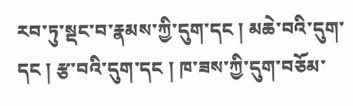རབ་ཏུ་སྡང་བ་རྣམས་ཀྱི་དུག་དང ། མཆེ་བའི་དུག་དང ། རྩ་བའི་དུག་དང ། ཁ་ཟས་ཀྱི་དུག་བཅོམ་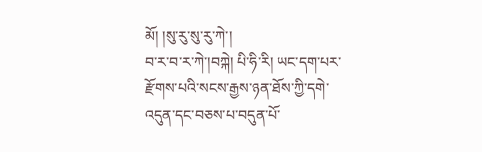མོ། །སུ་རུ་སུ་རུ་ཀེ་།
བ་ར་བ་ར་ཀེ་།བཀྐེ། པི་ཧི་རི། ཡང་དག་པར་རྫོགས་པའི་སངས་རྒྱས་ཉན་ཐོས་ཀྱི་དགེ་འདུན་དང་བཅས་པ་བདུན་པོ་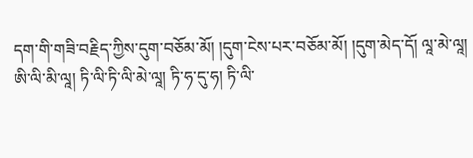དག་གི་གཟི་བརྗིད་ཀྱིས་དུག་བཅོམ་མོ། །དུག་ངེས་པར་བཅོམ་མོ། །དུག་མེད་དོ། ལཱ་མེ་ལཱ། ཨི་ལི་མི་ལཱ། ཏི་ལི་ཏི་ལི་མེ་ལཱ། ཏི་ཧ་དུ་ཧ། ཏི་ལི་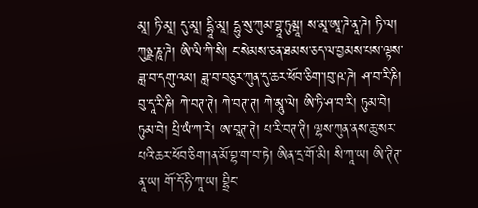མཱ། ཏི་མཱ། དུ་མཱ། དྷཱི་མཱ། དྷུ་སུ་ཀུམ་བྷཱ་ཏུམྦཱ། ས་མཱ་ཨཱ་ཌེ་ནཱ་ཌེ། ཏི་ལ། ཀུཉྫ་ཎཱ་ཌེ། ཨི་ལི་ཀི་སི། ང་སེམས་ཅན་ཐམས་ཅད་ལ་བྱམས་པས་ལྟས་ཟླ་བ་དགུ་འམ། ཟླ་བ་བཅུར་ཀུན་དུ་ཆར་ཕོབ་ཅིག་།བུ་ཥ་ཌེ། ཤ་བ་རི་ཎི། བུ་དཱ་རི་ཎི། ཀེ་བཊ་ཊེ། ཀེ་བཊ་ཊ། ཀེ་མཱུ་ལེ། ཨི་ཏི་ཤ་བ་རི། ཏུམ་བེ། ཏུམ་བེ། པྲི་ཡཾ་ཀ་རེ། ཨ་བཱཊ་ཊེ། པ་རི་བཊ་ཊི། ལྷས་ཀུན་ནས་ཆུ་སར་པའི་ཆར་ཕོབ་ཅིག་།ན་མོ་བྷ་ག་བ་ཏེ། ཨིན་དྲ་གོ་མི། སི་ཀཱ་ཡ། ཨི་ཊིཊ་ནཱ་ཡ། གོ་དོ་ཧི་ཀཱ་ཡ། བྷྲིང་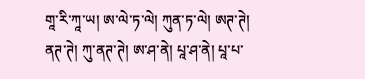གཱ་རི་ཀཱ་ཡ། ཨ་ལེ་ཏ་ལེ། ཀུན་ཏ་ལེ། ཨཊ་ཊེ། ནཊ་ཊེ། ཀུ་ནཊ་ཊེ། ཨ་ཤ་ནེ། པཱ་ཤ་ནེ། པཱ་པ་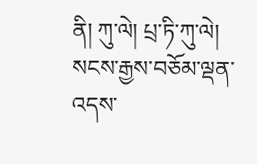ནི། ཀུ་ལེ། པྲ་ཏི་ཀུ་ལེ། སངས་རྒྱས་བཅོམ་ལྡན་འདས་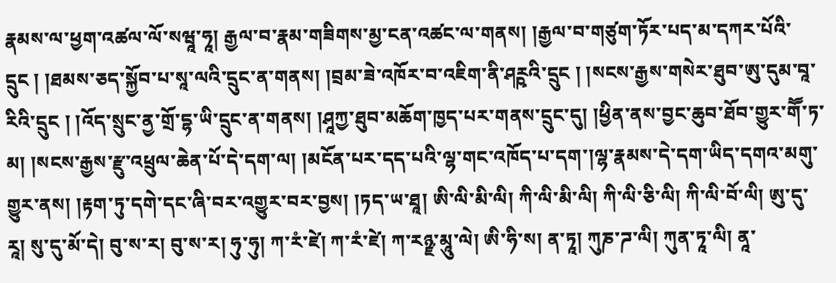རྣམས་ལ་ཕྱག་འཚལ་ལོ་སཝཱ་ཧཱ། རྒྱལ་བ་རྣམ་གཟིགས་མྱ་ངན་འཚང་ལ་གནས། །རྒྱལ་བ་གཙུག་ཏོར་པད་མ་དཀར་པོའི་དྲུང ། །ཐམས་ཅད་སྐྱོབ་པ་སཱ་ལའི་དྲུང་ན་གནས། །བྲམ་ཟེ་འཁོར་བ་འཇིག་ནི་ཤཪྵའི་དྲུང ། །སངས་རྒྱས་གསེར་ཐུབ་ཨུ་དུམ་བཱ་རིའི་དྲུང ། །འོད་སྲུང་ནྱ་གྲོ་དྷ་ཡི་དྲུང་ན་གནས། །ཤཱཀྱ་ཐུབ་མཆོག་ཁྱད་པར་གནས་དྲུང་དུ། །ཕྱིན་ནས་བྱང་ཆུབ་ཐོབ་གྱུར་གཽ་ཏ་མ། །སངས་རྒྱས་རྫུ་འཕྲུལ་ཆེན་པོ་དེ་དག་ལ། །མངོན་པར་དད་པའི་ལྷ་གང་འཁོད་པ་དག་།ལྷ་རྣམས་དེ་དག་ཡིད་དགའ་མགུ་གྱུར་ནས། །རྟག་ཏུ་དགེ་དང་ཞི་བར་འགྱུར་བར་བྱས། །ཏད་ཡ་ཐཱ། ཨི་ལི་མི་ལི། ཀི་ལི་མི་ལི། ཀི་ལི་ཅི་ལི། ཀི་ལི་བོ་ལི། ཨུ་དུ་རཱ། སུ་དུ་མོ་དེ། བུ་ས་ར། བུ་ས་ར། ཧུ་ཧུ། ཀ་རཾ་ཛེ། ཀ་རཾ་ཛེ། ཀ་རཉྫ་མཱུ་ལེ། ཨི་ཧི་ས། ན་ཏཱ། ཀུཎ་ཌ་ལི། ཀུན་ཏཱ་ལི། ནཱ་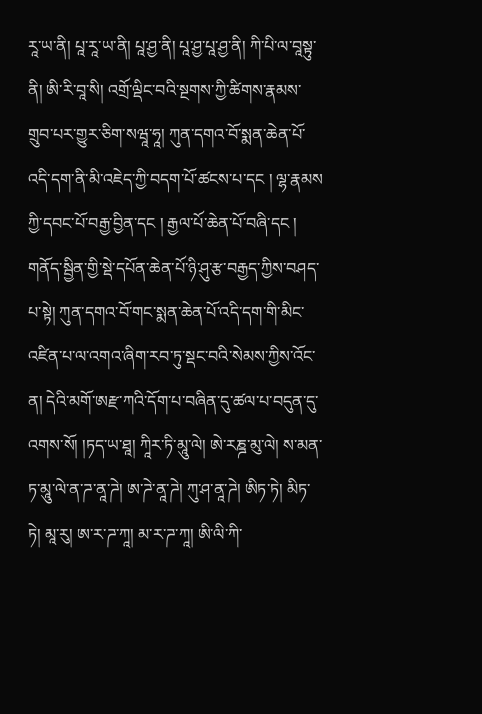རཱ་ཡ་ནི། པཱ་རཱ་ཡ་ནི། པཱ་ཤྱ་ནི། པཱ་ཤྱ་པཱ་ཤྱ་ནི། ཀི་པི་ལ་བཱསྟུ་ནི། ཨི་རི་བཱ་སི། འགྲོ་ལྡིང་བའི་སྔགས་ཀྱི་ཚིགས་རྣམས་གྲུབ་པར་གྱུར་ཅིག་སཝཱ་ཧཱ། ཀུན་དགའ་བོ་སྨན་ཆེན་པོ་འདི་དག་ནི་མི་འཇེད་ཀྱི་བདག་པོ་ཚངས་པ་དང ། ལྷ་རྣམས
ཀྱི་དབང་པོ་བརྒྱ་བྱིན་དང ། རྒྱལ་པོ་ཆེན་པོ་བཞི་དང ། གནོད་སྦྱིན་གྱི་སྡེ་དཔོན་ཆེན་པོ་ཉི་ཤུ་རྩ་བརྒྱད་ཀྱིས་བཤད་པ་སྟེ། ཀུན་དགའ་བོ་གང་སྨན་ཆེན་པོ་འདི་དག་གི་མིང་འཛིན་པ་ལ་འགའ་ཞིག་རབ་ཏུ་སྡང་བའི་སེམས་ཀྱིས་འོང་ན། དེའི་མགོ་ཨརྫ་ཀའི་དོག་པ་བཞིན་དུ་ཚལ་པ་བདུན་དུ་འགས་སོ། །ཏད་ཡ་ཐཱ། ཀཱིར་ཏི་མཱུ་ལེ། ཨེ་རཎྜ་མུ་ལེ། ས་མན་ཏ་མཱུ་ལེ་ན་ཌ་ནཱ་ཌེ། ཨ་ཌེ་ནཱ་ཌེ། ཀུ་ཤ་ནཱ་ཌེ། ཨིཏ་ཏེ། མིཏ་ཏེ། མཱ་རུ། ཨ་ར་ཌ་ཀཱ། མ་ར་ཌ་ཀཱ། ཨི་ལི་ཀི་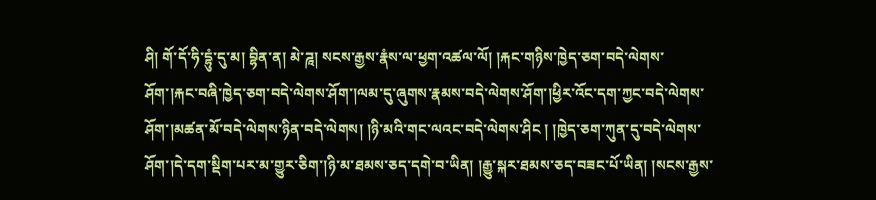ཤི། གོ་དོ་ཧི་དྷུཾ་དུ་མ། བྷིན་ན། མེ་ཌཱ། སངས་རྒྱས་རྣཾས་ལ་ཕྱག་འཚལ་ལོ། །རྐང་གཉིས་ཁྱེད་ཅག་བདེ་ལེགས་ཤོག་།རྐང་བཞི་ཁྱེད་ཅག་བདེ་ལེགས་ཤོག་།ལམ་དུ་ཞུགས་རྣམས་བདེ་ལེགས་ཤོག་།ཕྱིར་འོང་དག་ཀྱང་བདེ་ལེགས་ཤོག་།མཚན་མོ་བདེ་ལེགས་ཉིན་བདེ་ལེགས། །ཉི་མའི་གང་ལའང་བདེ་ལེགས་ཤིང ། །ཁྱེད་ཅག་ཀུན་དུ་བདེ་ལེགས་ཤོག་།དེ་དག་སྡིག་པར་མ་གྱུར་ཅིག་།ཉི་མ་ཐམས་ཅད་དགེ་བ་ཡིན། །རྒྱུ་སྐར་ཐམས་ཅད་བཟང་པོ་ཡིན། །སངས་རྒྱས་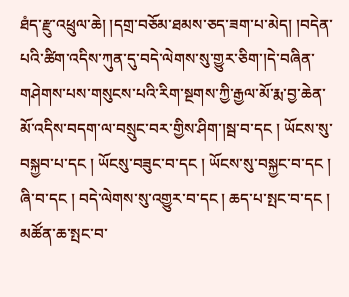ཐཾད་རྫུ་འཕྲུལ་ཆེ། །དགྲ་བཅོམ་ཐམས་ཅད་ཟག་པ་མེད། །བདེན་པའི་ཚིག་འདིས་ཀུན་དུ་བདེ་ལེགས་སུ་གྱུར་ཅིག་།དེ་བཞིན་གཤེགས་པས་གསུངས་པའི་རིག་སྔགས་ཀྱི་རྒྱལ་མོ་རྨ་བྱ་ཆེན་མོ་འདིས་བདག་ལ་བསྲུང་བར་གྱིས་ཤིག་།སྦ་བ་དང ། ཡོངས་སུ་བསྐྱབ་པ་དང ། ཡོངསུ་བཟུང་བ་དང ། ཡོངས་སུ་བསྐྱང་བ་དང ། ཞི་བ་དང ། བདེ་ལེགས་སུ་འགྱུར་བ་དང ། ཆད་པ་སྤང་བ་དང ། མཚོན་ཆ་སྤང་བ་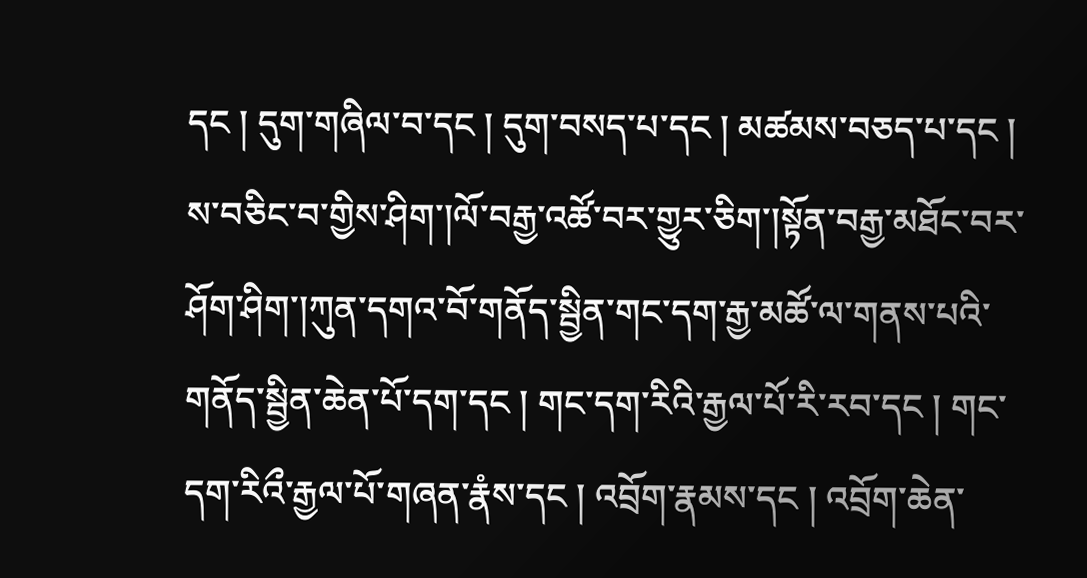དང ། དུག་གཞིལ་བ་དང ། དུག་བསད་པ་དང ། མཚམས་བཅད་པ་དང ། ས་བཅིང་བ་གྱིས་ཤིག་།ལོ་བརྒྱ་འཚོ་བར་གྱུར་ཅིག་།སྟོན་བརྒྱ་མཐོང་བར་ཤོག་ཤིག་།ཀུན་དགའ་བོ་གནོད་སྦྱིན་གང་དག་རྒྱ་མཚོ་ལ་གནས་པའི་གནོད་སྦྱིན་ཆེན་པོ་དག་དང ། གང་དག་རིའི་རྒྱལ་པོ་རི་རབ་དང ། གང་དག་རིའྀ་རྒྱལ་པོ་གཞན་རྣཾས་དང ། འབྲོག་རྣམས་དང ། འབྲོག་ཆེན་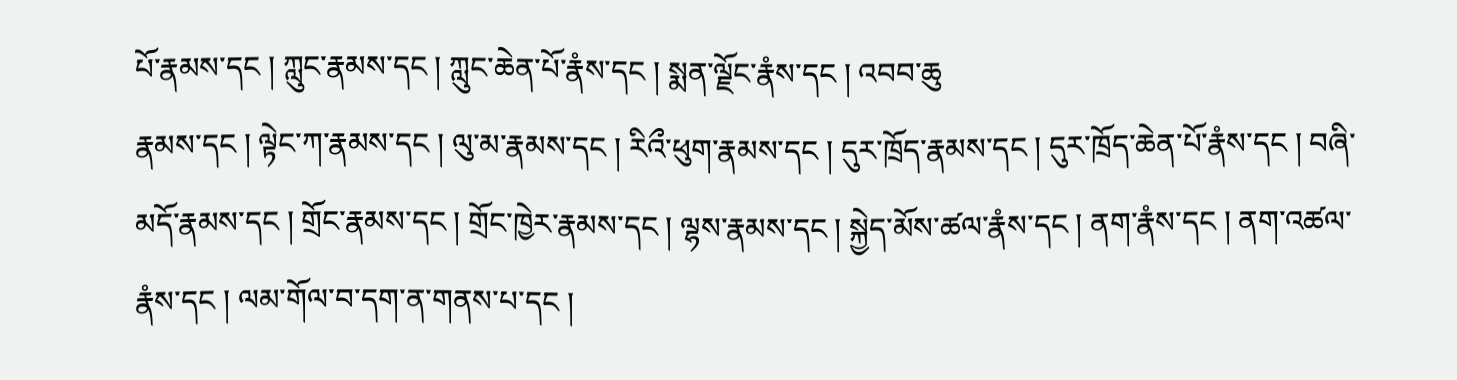པོ་རྣམས་དང ། ཀླུང་རྣམས་དང ། ཀླུང་ཆེན་པོ་རྣཾས་དང ། སྨན་ལྗོང་རྣཾས་དང ། འབབ་ཆུ
རྣམས་དང ། ལྟེང་ཀ་རྣམས་དང ། ལུ་མ་རྣམས་དང ། རིའྀ་ཕུག་རྣམས་དང ། དུར་ཁྲོད་རྣམས་དང ། དུར་ཁྲོད་ཆེན་པོ་རྣཾས་དང ། བཞི་མདོ་རྣམས་དང ། གྲོང་རྣམས་དང ། གྲོང་ཁྱེར་རྣམས་དང ། ལྷས་རྣམས་དང ། སྐྱེད་མོས་ཚལ་རྣཾས་དང ། ནག་རྣཾས་དང ། ནག་འཚལ་རྣཾས་དང ། ལམ་གོལ་བ་དག་ན་གནས་པ་དང །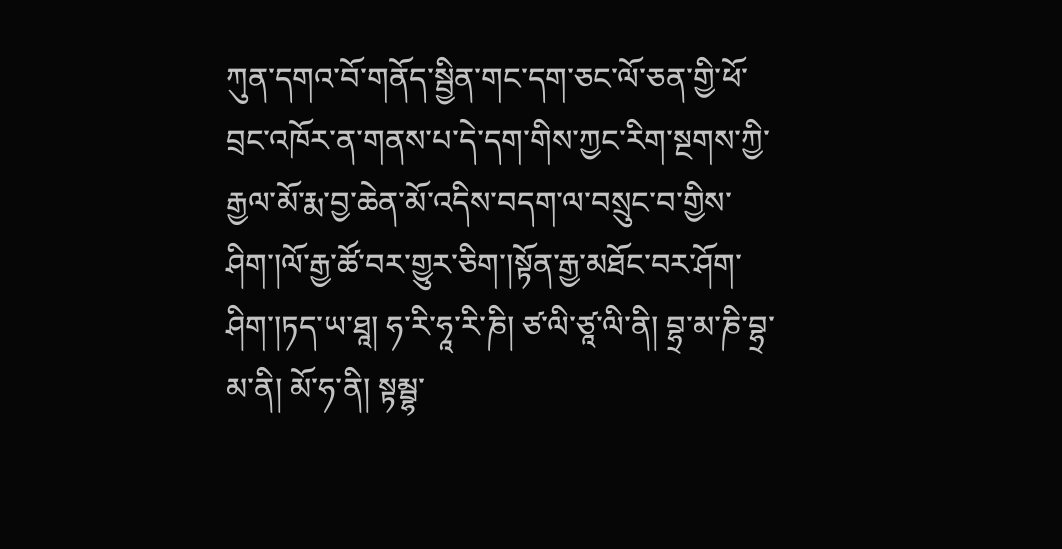ཀུན་དགའ་བོ་གནོད་སྦྱིན་གང་དག་ཅང་ལོ་ཅན་གྱི་ཕོ་བྲང་འཁོར་ན་གནས་པ་དེ་དག་གིས་ཀྱང་རིག་སྔགས་ཀྱི་རྒྱལ་མོ་རྨ་བྱ་ཆེན་མོ་འདིས་བདག་ལ་བསྲུང་བ་གྱིས་ཤིག་།ལོ་རྒྱ་ཚོ་བར་གྱུར་ཅིག་།སྟོན་རྒྱ་མཐོང་བར་ཤོག་ཤིག་།ཏད་ཡ་ཐཱ། ཧ་རི་ཧཱ་རི་ཎི། ཙ་ལི་ཙཱ་ལི་ནི། བྷྲ་མ་ཎི་བྷྲ་མ་ནི། མོ་ཧ་ནི། སྟམྦྷ་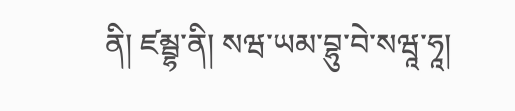ནི། ཛམྦྷ་ནི། སཝ་ཡམ་བྷུ་བེ་སཝཱ་ཧཱ།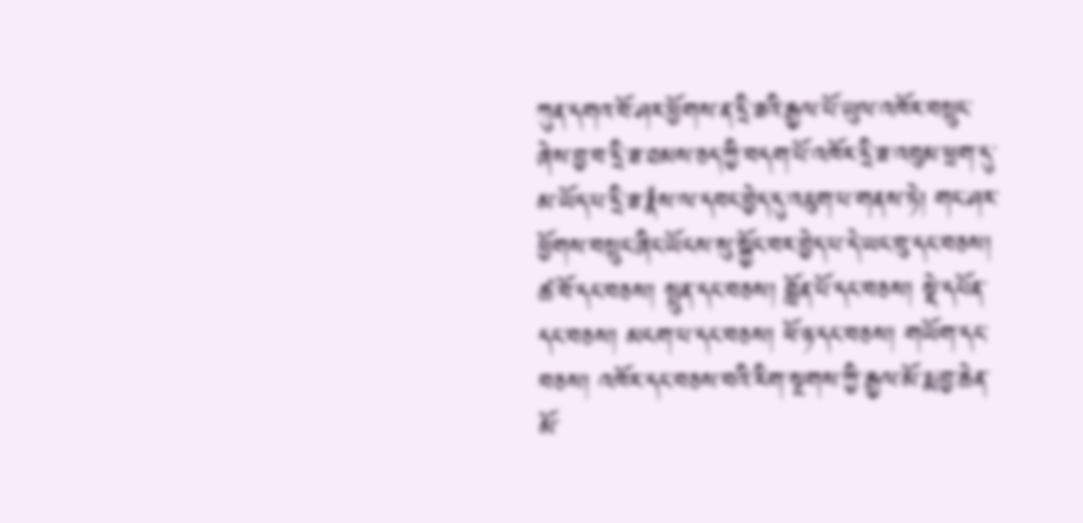ཀུན་དགའ་བོ་ཤར་ཕྱོགས་ན་དྲི་ཟའི་རྒྱལ་པོ་ཡུལ་འཁོར་བསྲུང་ཞེས་བྱ་བ་དྲི་ཟ་ཐམས་ཅད་ཀྱི་བདག་པོ་འཁོར་དྲི་ཟ་འབུམ་ཕྲག་དུ་མ་ཡོད་པ་དྲི་ཟ་རྣཾས་ལ་དབང་བྱེད་དུ་འཇུག་པ་གནས་ཏེ། གང་ཤར་ཕྱོགས་བསྲུང་ཞིང་ཡོངས་སུ་སྐྱོང་བར་བྱེད་པ་དེ་ཡང་བུ་དང་བཅས། ཚ་བོ་དང་བཅས། སྤུན་དང་བཅས། བློན་པོ་དང་བཅས། སྡེ་དཔོན་དང་བཅས། མངག་པ་དང་བཅས། ཕོ་ཉ་དང་བཅས། གཡོག་དང་བཅས། འཁོར་དང་བཅས་བའི་རིག་སྔགས་ཀྱི་རྒྱལ་མོ་རྨ་བྱ་ཆེན་མོ་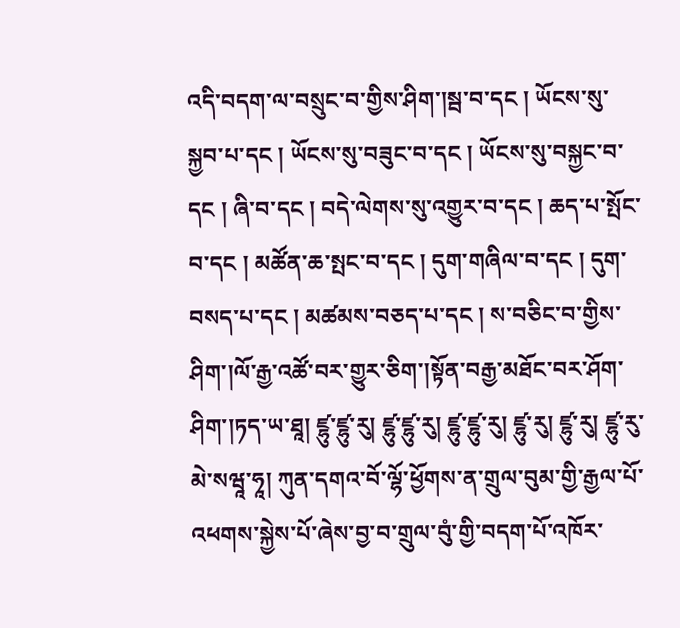འདི་བདག་ལ་བསྲུང་བ་གྱིས་ཤིག་།སྦ་བ་དང ། ཡོངས་སུ་སྐྱབ་པ་དང ། ཡོངས་སུ་བཟུང་བ་དང ། ཡོངས་སུ་བསྐྱང་བ་དང ། ཞི་བ་དང ། བདེ་ལེགས་སུ་འགྱུར་བ་དང ། ཆད་པ་སྤོང་བ་དང ། མཚོན་ཆ་སྤང་བ་དང ། དུག་གཞིལ་བ་དང ། དུག་བསད་པ་དང ། མཚམས་བཅད་པ་དང ། ས་བཅིང་བ་གྱིས་ཤིག་།ལོ་རྒྱ་འཚོ་བར་གྱུར་ཅིག་།སྟོན་བརྒྱ་མཐོང་བར་ཤོག་ཤིག་།ཏད་ཡ་ཐཱ། ཛྷུ་ཛྷུ་རུ། ཛྷུ་ཛྷུ་རུ། ཛྷུ་ཛྷུ་རུ། ཛྷུ་རུ། ཛྷུ་རུ། ཛྷུ་རུ་མེ་སཝཱ་ཧཱ། ཀུན་དགའ་བོ་ལྷོ་ཕྱོགས་ན་གྲུལ་བུམ་གྱི་རྒྱལ་པོ་འཕགས་སྐྱེས་པོ་ཞེས་བྱ་བ་གྲུལ་བུཾ་གྱི་བདག་པོ་འཁོར་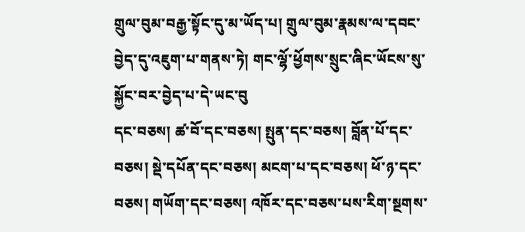གྲུལ་བུམ་བརྒྱ་སྟོང་དུ་མ་ཡོད་པ། གྲུལ་བུམ་རྣམས་ལ་དབང་བྱེད་དུ་འཇུག་པ་གནས་ཏེ། གང་ལྷོ་ཕྱོགས་སྲུང་ཞིང་ཡོངས་སུ་སྐྱོང་བར་བྱེད་པ་དེ་ཡང་བུ
དང་བཅས། ཚ་བོ་དང་བཅས། སྤུན་དང་བཅས། བློན་པོ་དང་བཅས། སྡེ་དཔོན་དང་བཅས། མངག་པ་དང་བཅས། ཕོ་ཉ་དང་བཅས། གཡོག་དང་བཅས། འཁོར་དང་བཅས་པས་རིག་སྔགས་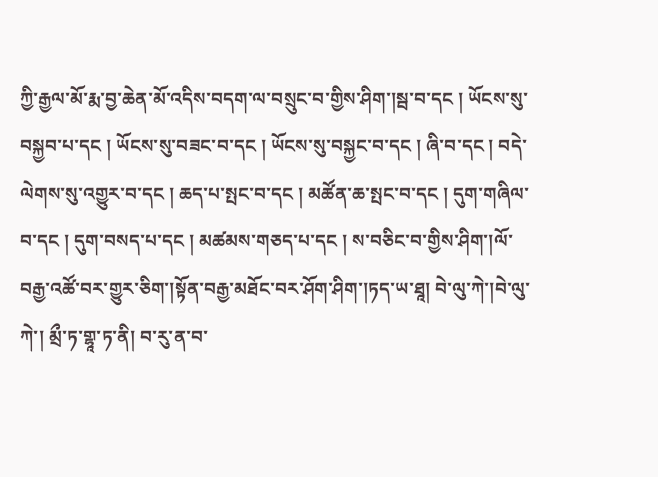ཀྱི་རྒྱལ་མོ་རྨ་བྱ་ཆེན་མོ་འདིས་བདག་ལ་བསྲུང་བ་གྱིས་ཤིག་།སྦ་བ་དང ། ཡོངས་སུ་བསྐྱབ་པ་དང ། ཡོངས་སུ་བཟང་བ་དང ། ཡོངས་སུ་བསྐྱང་བ་དང ། ཞི་བ་དང ། བདེ་ལེགས་སུ་འགྱུར་བ་དང ། ཆད་པ་སྤང་བ་དང ། མཚོན་ཆ་སྤང་བ་དང ། དུག་གཞིལ་བ་དང ། དུག་བསད་པ་དང ། མཚམས་གཅད་པ་དང ། ས་བཅིང་བ་གྱིས་ཤིག་།ལོ་བརྒྱ་འཚོ་བར་གྱུར་ཅིག་།སྟོན་བརྒྱ་མཐོང་བར་ཤོག་ཤིག་།ཏད་ཡ་ཐཱ། བེ་ལུ་ཀེ་།བེ་ལུ་ཀེ་། མྲྀ་ཏ་གྷཱ་ཏ་ནི། བ་རུ་ན་བ་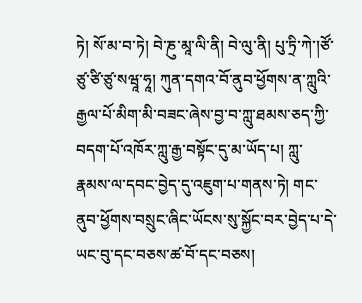ཏེ། སོ་མ་བ་ཏེ། བེ་ཎུ་མཱ་ལི་ནི། བེ་ལུ་ནི། པུ་ཏྲི་ཀེ་།ཙོ་ཙུ་ཙི་ཙུ་སཝཱ་ཧཱ། ཀུན་དགའ་བོ་ནུབ་ཕྱོགས་ན་ཀླུའི་རྒྱལ་པོ་མིག་མི་བཟང་ཞེས་བྱ་བ་ཀླུ་ཐམས་ཅད་ཀྱི་བདག་པོ་འཁོར་ཀླུ་རྒྱ་བསྟོང་དུ་མ་ཡོད་པ། ཀླུ་རྣམས་ལ་དབང་བྱེད་དུ་འཇུག་པ་གནས་ཏེ། གང་ནུབ་ཕྱོགས་བསྲུང་ཞིང་ཡོངས་སུ་སྐྱོང་བར་བྱེད་པ་དེ་ཡང་བུ་དང་བཅས་ཚ་བོ་དང་བཅས།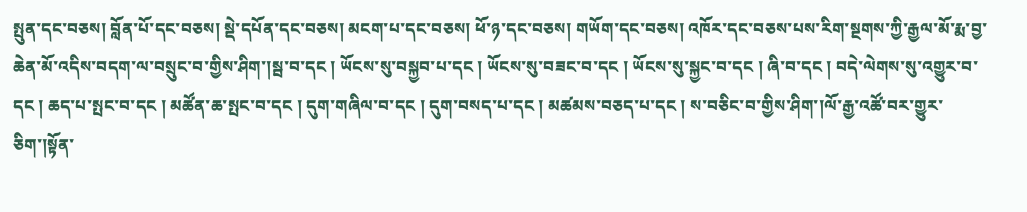སྤུན་དང་བཅས། བློན་པོ་དང་བཅས། སྡེ་དཔོན་དང་བཅས། མངག་པ་དང་བཅས། ཕོ་ཉ་དང་བཅས། གཡོག་དང་བཅས། འཁོར་དང་བཅས་པས་རིག་སྔགས་ཀྱི་རྒྱལ་མོ་རྨ་བྱ་ཆེན་མོ་འདིས་བདག་ལ་བསྲུང་བ་གྱིས་ཤིག་།སྦ་བ་དང ། ཡོངས་སུ་བསྐྱབ་པ་དང ། ཡོངས་སུ་བཟང་བ་དང ། ཡོངས་སུ་སྐྱང་བ་དང ། ཞི་བ་དང ། བདེ་ལེགས་སུ་འགྱུར་བ་དང ། ཆད་པ་སྤང་བ་དང ། མཚོན་ཆ་སྤང་བ་དང ། དུག་གཞིལ་བ་དང ། དུག་བསད་པ་དང ། མཚམས་བཅད་པ་དང ། ས་བཅིང་བ་གྱིས་ཤིག་།ལོ་རྒྱ་འཚོ་བར་གྱུར་ཅིག་།སྟོན་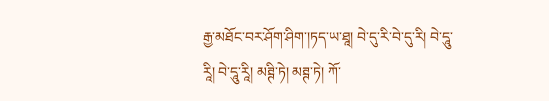རྒྱ་མཐོང་བར་ཤོག་ཤིག་།ཏད་ཡ་ཐཱ། བེ་དུ་རི་བེ་དུ་རི། བེ་དཱུ་རཱི། བེ་དཱུ་རཱི། མཊྚི་ཏེ། མཊྚ་ཏེ། ཀོ་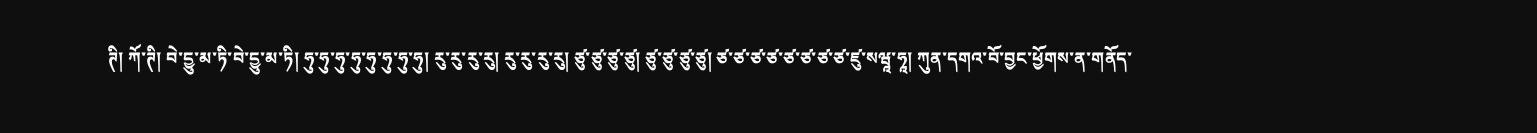ཊི། ཀོ་ཊི། བེ་དྱུ་མ་ཏི་བེ་དྱུ་མ་ཏི། ཧུ་ཧུ་ཧུ་ཧུ་ཧུ་ཧུ་ཧུ་ཧུ། རུ་རུ་རུ་རུ། རུ་རུ་རུ་རུ། ཙུ་ཙུ་ཙུ་ཙུ། ཙུ་ཙུ་ཙུ་ཙུ། ཙ་ཙ་ཙ་ཙ་ཙ་ཙ་ཙ་ཙ་ཛུ་སཝཱ་ཧཱ། ཀུན་དགའ་བོ་བྱང་ཕྱོགས་ན་གནོད་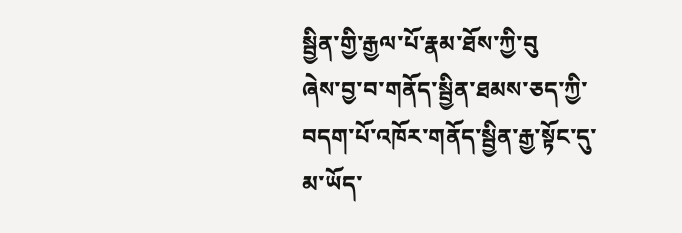སྦྱིན་གྱི་རྒྱལ་པོ་རྣམ་ཐོས་ཀྱི་བུ
ཞེས་བྱ་བ་གནོད་སྦྱིན་ཐམས་ཅད་ཀྱི་བདག་པོ་འཁོར་གནོད་སྦྱིན་རྒྱ་སྟོང་དུ་མ་ཡོད་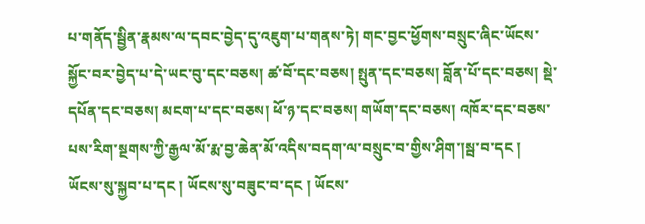པ་གནོད་སྦྱིན་རྣམས་ལ་དབང་བྱེད་དུ་འཇུག་པ་གནས་ཏེ། གང་བྱང་ཕྱོགས་བསྲུང་ཞིང་ཡོངས་སྐྱོང་བར་བྱེད་པ་དེ་ཡང་བུ་དང་བཅས། ཚ་བོ་དང་བཅས། སྤུན་དང་བཅས། བློན་པོ་དང་བཅས། སྡེ་དཔོན་དང་བཅས། མངག་པ་དང་བཅས། ཕོ་ཉ་དང་བཅས། གཡོག་དང་བཅས། འཁོར་དང་བཅས་པས་རིག་སྔགས་ཀྱི་རྒྱལ་མོ་རྨ་བྱ་ཆེན་མོ་འདིས་བདག་ལ་བསྲུང་བ་གྱིས་ཤིག་།སྦ་བ་དང ། ཡོངས་སུ་སྐྱབ་པ་དང ། ཡོངས་སུ་བཟུང་བ་དང ། ཡོངས་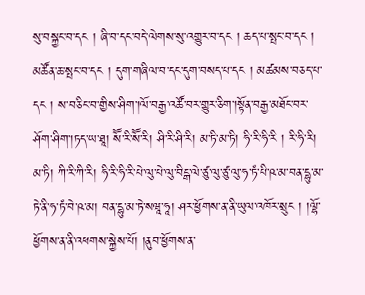སུ་བསྐྱང་བ་དང ། ཞི་བ་དང་བདེ་ལེགས་སུ་འགྱུར་བ་དང ། ཆད་པ་སྤང་བ་དང ། མཚོན་ཆ་སྤང་བ་དང ། དུག་གཞིལ་བ་དང་དུག་བསད་པ་དང ། མཚམས་བཅད་པ་དང ། ས་བཅིང་བ་གྱིས་ཤིག་།ལོ་བརྒྱ་འཚོ་བར་གྱུར་ཅིག་།སྟོན་བརྒྱ་མཐོང་བར་ཤོག་ཤིག་།ཏད་ཡ་ཐཱ། སཽ་རི་སཽ་རི། ཤི་རི་ཤི་རི། མ་ཏི་མ་ཏི། ཧི་རི་ཧི་རི ། རི་ཧི་རི། མ་ཏི། ཀི་རི་ཀི་རི། ཧི་རི་ཧི་རི་པེ་ལུ་པེ་ལུ་བིངྒ་ལེ་ཙུ་ལུ་ཙུ་ལུ་ཧ་ཏཾ་པི་ཥ་མ་བན་དྷུ་མ་ཏེ་ནི་ཧ་ཏཾ་བེ་ཥ་མ། བན་དྷུ་མ་ཏེ་སཝཱ་ཧཱ། ཤར་ཕྱོགས་ན་ནི་ཡུལ་འཁོར་སྲུང ། །ལྷོ་ཕྱོགས་ན་ནི་འཕགས་སྐྱེས་པོ། །ནུབ་ཕྱོགས་ན་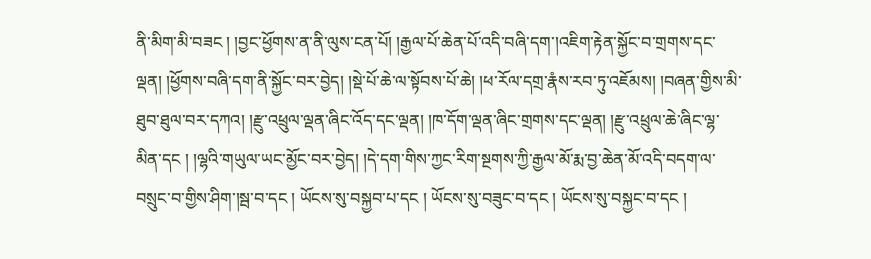ནི་མིག་མི་བཟང ། །བྱང་ཕྱོགས་ན་ནི་ལུས་ངན་པོ། །རྒྱལ་པོ་ཆེན་པོ་འདི་བཞི་དག་།འཇིག་རྟེན་སྐྱོང་བ་གྲགས་དང་ལྡན། །ཕྱོགས་བཞི་དག་ནི་སྐྱོང་བར་བྱེད། །སྡེ་པོ་ཆེ་ལ་སྟོབས་པོ་ཆེ། །ཕ་རོལ་དགྲ་རྣཾས་རབ་ཏུ་འཇོམས། །བཞན་གྱིས་མི་ཐུབ་ཐུལ་བར་དཀའ། །རྫུ་འཕྲུལ་ལྡན་ཞིང་འོད་དང་ལྡན། །ཁ་དོག་ལྡན་ཞིང་གྲགས་དང་ལྡན། །རྫུ་འཕྲུལ་ཆེ་ཞིང་ལྷ་མིན་དང ། །ལྷའི་གཡུལ་ཡང་མྱོང་བར་བྱེད། །དེ་དག་གིས་ཀྱང་རིག་སྔགས་ཀྱི་རྒྱལ་མོ་རྨ་བྱ་ཆེན་མོ་འདི་བདག་ལ་བསྲུང་བ་གྱིས་ཤིག་།སྦ་བ་དང ། ཡོངས་སུ་བསྐྱབ་པ་དང ། ཡོངས་སུ་བཟུང་བ་དང ། ཡོངས་སུ་བསྐྱང་བ་དང །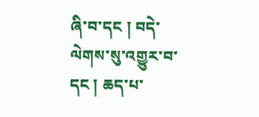ཞི་བ་དང ། བདེ་ལེགས་སུ་འགྱུར་བ་དང ། ཆད་པ་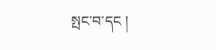སྤང་བ་དང །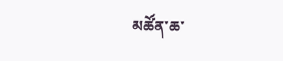མཚོན་ཆ་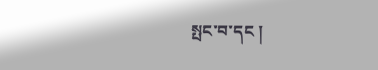སྤང་བ་དང །